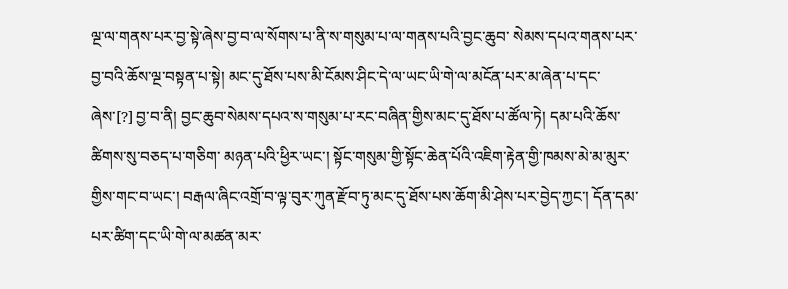ལྔ་ལ་གནས་པར་བྱ་སྟེ་ཞེས་བྱ་བ་ལ་སོགས་པ་ནི་ས་གསུམ་པ་ལ་གནས་པའི་བྱང་ཆུབ་ སེམས་དཔའ་གནས་པར་བྱ་བའི་ཆོས་ལྔ་བསྟན་པ་སྟེ། མང་དུ་ཐོས་པས་མི་ངོམས་ཤིང་དེ་ལ་ཡང་ཡི་གེ་ལ་མངོན་པར་མ་ཞེན་པ་དང་ཞེས་[?] བྱ་བ་ནི། བྱང་ཆུབ་སེམས་དཔའ་ས་གསུམ་པ་རང་བཞིན་གྱིས་མང་དུ་ཐོས་པ་ཚོལ་ཏེ། དམ་པའི་ཆོས་ཚིགས་སུ་བཅད་པ་གཅིག་ མཉན་པའི་ཕྱིར་ཡང་། སྟོང་གསུམ་གྱི་སྟོང་ཆེན་པོའི་འཇིག་རྟེན་གྱི་ཁམས་མེ་མ་མུར་གྱིས་གང་བ་ཡང་། བརྒལ་ཞིང་འགྲོ་བ་ལྟ་བུར་ཀུན་རྫོབ་ཏུ་མང་དུ་ཐོས་པས་ཆོག་མི་ཤེས་པར་བྱེད་ཀྱང་། དོན་དམ་པར་ཚིག་དང་ཡི་གེ་ལ་མཚན་མར་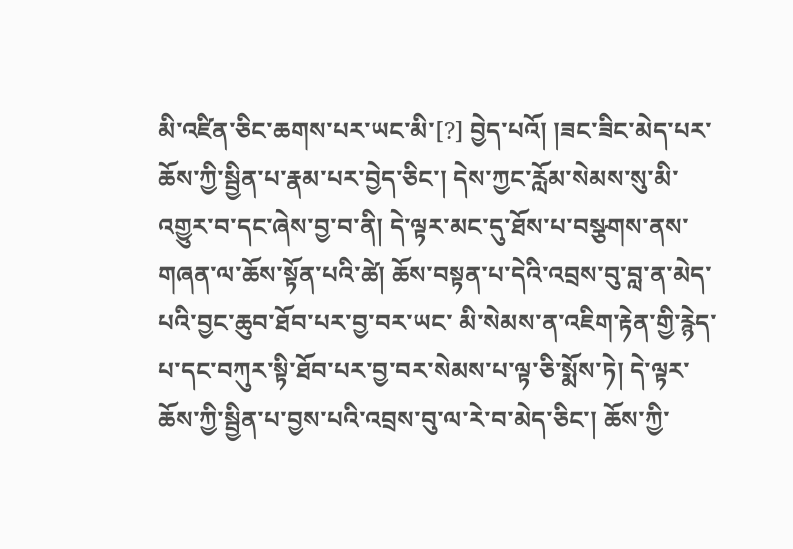མི་འཛིན་ཅིང་ཆགས་པར་ཡང་མི་[?] བྱེད་པའོ། །ཟང་ཟིང་མེད་པར་ཆོས་ཀྱི་སྦྱིན་པ་རྣམ་པར་བྱེད་ཅིང་། དེས་ཀྱང་རློམ་སེམས་སུ་མི་འགྱུར་བ་དང་ཞེས་བྱ་བ་ནི། དེ་ལྟར་མང་དུ་ཐོས་པ་བསྩགས་ནས་གཞན་ལ་ཆོས་སྟོན་པའི་ཚེ། ཆོས་བསྟན་པ་དེའི་འབྲས་བུ་བླ་ན་མེད་པའི་བྱང་ཆུབ་ཐོབ་པར་བྱ་བར་ཡང་ མི་སེམས་ན་འཇིག་རྟེན་གྱི་རྙེད་པ་དང་བཀུར་སྟི་ཐོབ་པར་བྱ་བར་སེམས་པ་ལྟ་ཅི་སྨོས་ཏེ། དེ་ལྟར་ཆོས་ཀྱི་སྦྱིན་པ་བྱས་པའི་འབྲས་བུ་ལ་རེ་བ་མེད་ཅིང་། ཆོས་ཀྱི་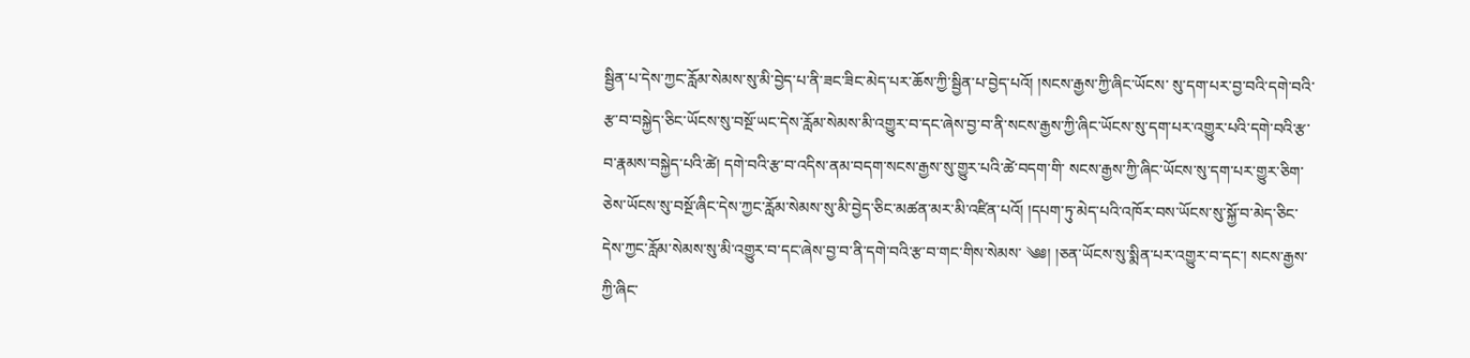སྦྱིན་པ་དེས་ཀྱང་རློམ་སེམས་སུ་མི་བྱེད་པ་ནི་ཟང་ཟིང་མེད་པར་ཆོས་ཀྱི་སྦྱིན་པ་བྱེད་པའོ། །སངས་རྒྱས་ཀྱི་ཞིང་ཡོངས་ སུ་དག་པར་བྱ་བའི་དགེ་བའི་རྩ་བ་བསྐྱེད་ཅིང་ཡོངས་སུ་བསྔོ་ཡང་དེས་རློམ་སེམས་མི་འགྱུར་བ་དང་ཞེས་བྱ་བ་ནི་སངས་རྒྱས་ཀྱི་ཞིང་ཡོངས་སུ་དག་པར་འགྱུར་པའི་དགེ་བའི་རྩ་བ་རྣམས་བསྐྱེད་པའི་ཚེ། དགེ་བའི་རྩ་བ་འདིས་ནམ་བདག་སངས་རྒྱས་སུ་གྱུར་པའི་ཚེ་བདག་གི་ སངས་རྒྱས་ཀྱི་ཞིང་ཡོངས་སུ་དག་པར་གྱུར་ཅིག་ཅེས་ཡོངས་སུ་བསྔོ་ཞིང་དེས་ཀྱང་རློམ་སེམས་སུ་མི་བྱེད་ཅིང་མཚན་མར་མི་འཛིན་པའོ། །དཔག་ཏུ་མེད་པའི་འཁོར་བས་ཡོངས་སུ་སྐྱོ་བ་མེད་ཅིང་དེས་ཀྱང་རློམ་སེམས་སུ་མི་འགྱུར་བ་དང་ཞེས་བྱ་བ་ནི་དགེ་བའི་རྩ་བ་གང་གིས་སེམས་ ༄༅། །ཅན་ཡོངས་སུ་སྨིན་པར་འགྱུར་བ་དང་། སངས་རྒྱས་ཀྱི་ཞིང་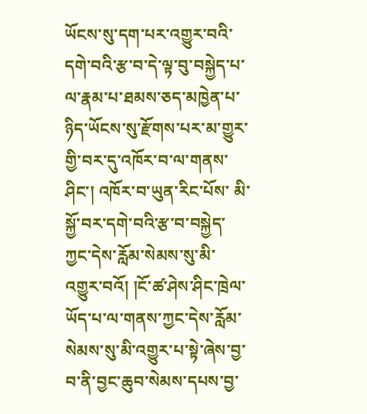ཡོངས་སུ་དག་པར་འགྱུར་བའི་དགེ་བའི་རྩ་བ་དེ་ལྟ་བུ་བསྐྱེད་པ་ལ་རྣམ་པ་ཐམས་ཅད་མཁྱེན་པ་ཉིད་ཡོངས་སུ་རྫོགས་པར་མ་གྱུར་གྱི་བར་དུ་འཁོར་བ་ལ་གནས་ཤིང་། འཁོར་བ་ཡུན་རིང་པོས་ མི་སྐྱོ་བར་དགེ་བའི་རྩ་བ་བསྐྱེད་ཀྱང་དེས་རློམ་སེམས་སུ་མི་འགྱུར་བའོ། །ངོ་ཚ་ཤེས་ཤིང་ཁྲེལ་ཡོད་པ་ལ་གནས་ཀྱང་དེས་རློམ་སེམས་སུ་མི་འགྱུར་པ་སྟེ་ཞེས་བྱ་བ་ནི་བྱང་ཆུབ་སེམས་དཔས་བྱ་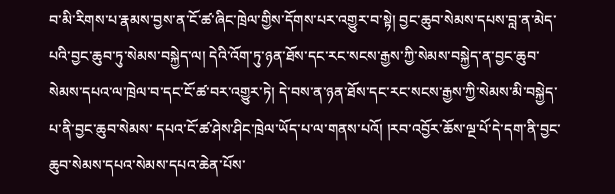བ་མི་རིགས་པ་རྣམས་བྱས་ན་ངོ་ཚ་ཞིང་ཁྲེལ་གྱིས་དོགས་པར་འགྱུར་བ་སྟེ། བྱང་ཆུབ་སེམས་དཔས་བླ་ན་མེད་པའི་བྱང་ཆུབ་ཏུ་སེམས་བསྐྱེད་ལ། དེའི་འོག་ཏུ་ཉན་ཐོས་དང་རང་སངས་རྒྱས་ཀྱི་སེམས་བསྐྱེད་ན་བྱང་ཆུབ་སེམས་དཔའ་ལ་ཁྲེལ་བ་དང་ངོ་ཚ་བར་འགྱུར་ཏེ། དེ་བས་ན་ཉན་ཐོས་དང་རང་སངས་རྒྱས་ཀྱི་སེམས་མི་བསྐྱེད་པ་ནི་བྱང་ཆུབ་སེམས་ དཔའ་ངོ་ཚ་ཤེས་ཤིང་ཁྲེལ་ཡོད་པ་ལ་གནས་པའོ། །རབ་འབྱོར་ཆོས་ལྔ་པོ་དེ་དག་ནི་བྱང་ཆུབ་སེམས་དཔའ་སེམས་དཔའ་ཆེན་པོས་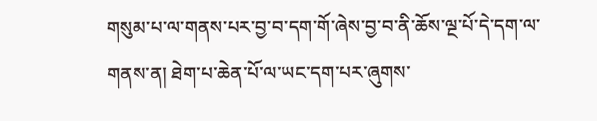གསུམ་པ་ལ་གནས་པར་བྱ་བ་དག་གོ་ཞེས་བྱ་བ་ནི་ཆོས་ལྔ་པོ་དེ་དག་ལ་གནས་ན། ཐེག་པ་ཆེན་པོ་ལ་ཡང་དག་པར་ཞུགས་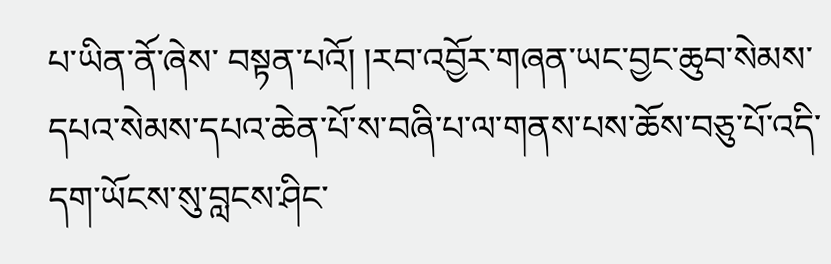པ་ཡིན་ནོ་ཞེས་ བསྟན་པའོ། །རབ་འབྱོར་གཞན་ཡང་བྱང་ཆུབ་སེམས་དཔའ་སེམས་དཔའ་ཆེན་པོ་ས་བཞི་པ་ལ་གནས་པས་ཆོས་བཅུ་པོ་འདི་དག་ཡོངས་སུ་བླངས་ཤིང་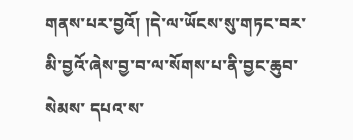གནས་པར་བྱའོ། །དེ་ལ་ཡོངས་སུ་གཏང་བར་མི་བྱའོ་ཞེས་བྱ་བ་ལ་སོགས་པ་ནི་བྱང་ཆུབ་སེམས་ དཔའ་ས་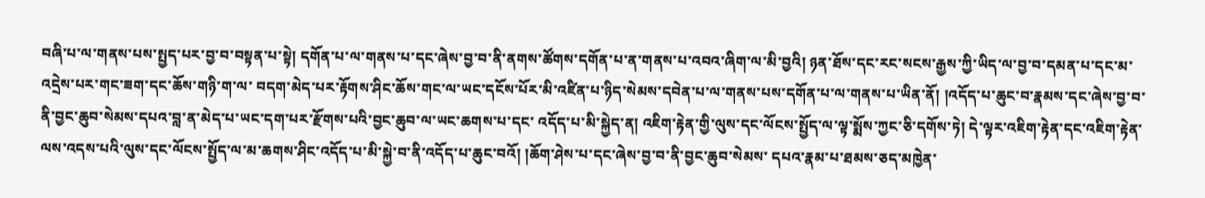བཞི་པ་ལ་གནས་པས་སྤྱད་པར་བྱ་བ་བསྟན་པ་སྟེ། དགོན་པ་ལ་གནས་པ་དང་ཞེས་བྱ་བ་ནི་ནགས་ཚོགས་དགོན་པ་ན་གནས་པ་འབའ་ཞིག་ལ་མི་བྱའི། ཉན་ཐོས་དང་རང་སངས་རྒྱས་ཀྱི་ཡིད་ལ་བྱ་བ་དམན་པ་དང་མ་འདྲེས་པར་གང་ཟག་དང་ཆོས་གཉི་ག་ལ་ བདག་མེད་པར་རྟོགས་ཤིང་ཆོས་གང་ལ་ཡང་དངོས་པོར་མི་འཛིན་པ་ཉིད་སེམས་དབེན་པ་ལ་གནས་པས་དགོན་པ་ལ་གནས་པ་ཡིན་ནོ། །འདོད་པ་ཆུང་བ་རྣམས་དང་ཞེས་བྱ་བ་ནི་བྱང་ཆུབ་སེམས་དཔའ་བླ་ན་མེད་པ་ཡང་དག་པར་རྫོགས་པའི་བྱང་ཆུབ་ལ་ཡང་ཆགས་པ་དང་ འདོད་པ་མི་སྐྱེད་ན། འཇིག་རྟེན་གྱི་ལུས་དང་ལོངས་སྤྱོད་ལ་ལྟ་སྨོས་ཀྱང་ཅི་དགོས་ཏེ། དེ་ལྟར་འཇིག་རྟེན་དང་འཇིག་རྟེན་ལས་འདས་པའི་ལུས་དང་ལོངས་སྤྱོད་ལ་མ་ཆགས་ཤིང་འདོད་པ་མི་སྐྱེ་བ་ནི་འདོད་པ་ཆུང་བའོ། །ཆོག་ཤེས་པ་དང་ཞེས་བྱ་བ་ནི་བྱང་ཆུབ་སེམས་ དཔའ་རྣམ་པ་ཐམས་ཅད་མཁྱེན་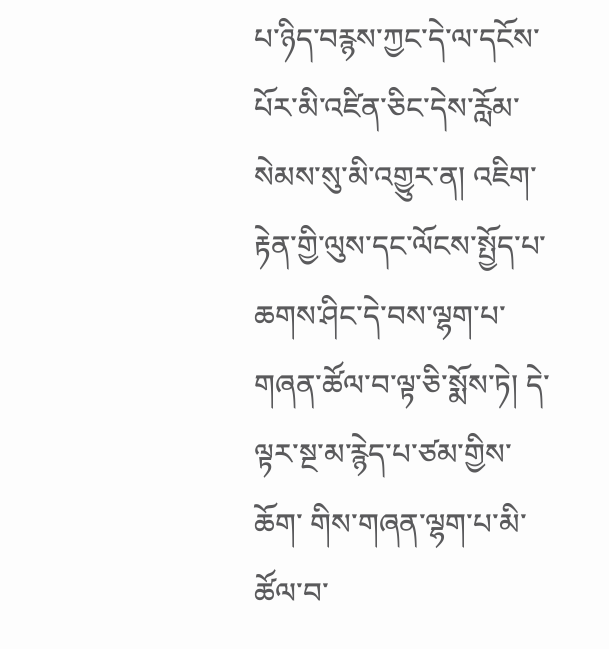པ་ཉིད་བརྙས་ཀྱང་དེ་ལ་དངོས་པོར་མི་འཛིན་ཅིང་དེས་རློམ་སེམས་སུ་མི་འགྱུར་ན། འཇིག་རྟེན་གྱི་ལུས་དང་ལོངས་སྤྱོད་པ་ཆགས་ཤིང་དེ་བས་ལྷག་པ་གཞན་ཚོལ་བ་ལྟ་ཅི་སྨོས་ཏེ། དེ་ལྟར་སྔ་མ་རྙེད་པ་ཙམ་གྱིས་ཆོག་ གིས་གཞན་ལྷག་པ་མི་ཚོལ་བ་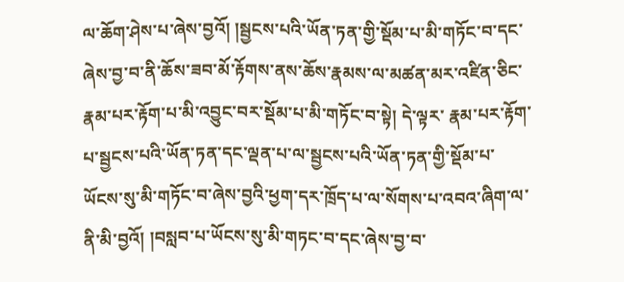ལ་ཆོག་ཤེས་པ་ཞེས་བྱའོ། །སྦྱངས་པའི་ཡོན་ཏན་གྱི་སྡོམ་པ་མི་གཏོང་བ་དང་ཞེས་བྱ་བ་ནི་ཆོས་ཟབ་མོ་རྟོགས་ནས་ཆོས་རྣམས་ལ་མཚན་མར་འཛིན་ཅིང་རྣམ་པར་རྟོག་པ་མི་འབྱུང་བར་སྡོམ་པ་མི་གཏོང་བ་སྟེ། དེ་ལྟར་ རྣམ་པར་རྟོག་པ་སྦྱངས་པའི་ཡོན་ཏན་དང་ལྡན་པ་ལ་སྦྱངས་པའི་ཡོན་ཏན་གྱི་སྡོམ་པ་ཡོངས་སུ་མི་གཏོང་བ་ཞེས་བྱའི་ཕྱག་དར་ཁྲོད་པ་ལ་སོགས་པ་འབའ་ཞིག་ལ་ནི་མི་བྱའོ། །བསླབ་པ་ཡོངས་སུ་མི་གཏང་བ་དང་ཞེས་བྱ་བ་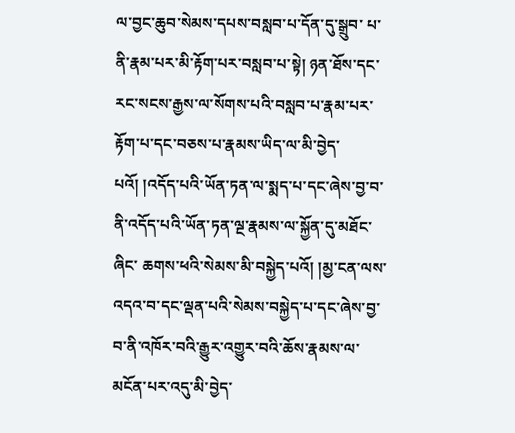ལ་བྱང་ཆུབ་སེམས་དཔས་བསླབ་པ་དོན་དུ་སྒྲུབ་ པ་ནི་རྣམ་པར་མི་རྟོག་པར་བསླབ་པ་སྟེ། ཉན་ཐོས་དང་རང་སངས་རྒྱས་ལ་སོགས་པའི་བསླབ་པ་རྣམ་པར་རྟོག་པ་དང་བཅས་པ་རྣམས་ཡིད་ལ་མི་བྱེད་པའོ། །འདོད་པའི་ཡོན་ཏན་ལ་སྨད་པ་དང་ཞེས་བྱ་བ་ནི་འདོད་པའི་ཡོན་ཏན་ལྔ་རྣམས་ལ་སྐྱོན་དུ་མཐོང་ཞིང་ ཆགས་ཕའི་སེམས་མི་བསྐྱེད་པའོ། །མྱ་ངན་ལས་འདའ་བ་དང་ལྡན་པའི་སེམས་བསྐྱེད་པ་དང་ཞེས་བྱ་བ་ནི་འཁོར་བའི་རྒྱུར་འགྱུར་བའི་ཆོས་རྣམས་ལ་མངོན་པར་འདུ་མི་བྱེད་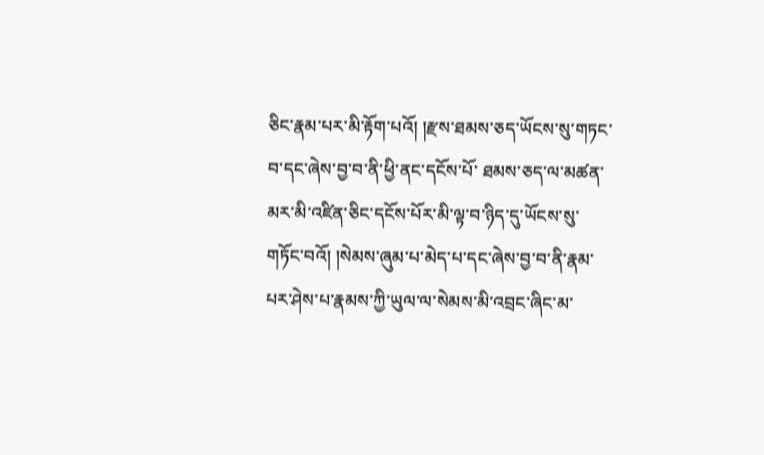ཅིང་རྣམ་པར་མི་རྟོག་པའོ། །རྫས་ཐམས་ཅད་ཡོངས་སུ་གཏང་བ་དང་ཞེས་བྱ་བ་ནི་ཕྱི་ནང་དངོས་པོ་ ཐམས་ཅད་ལ་མཚན་མར་མི་འཛིན་ཅིང་དངོས་པོར་མི་ལྟ་བ་ཉིད་དུ་ཡོངས་སུ་གཏོང་བའོ། །སེམས་ཞུམ་པ་མེད་པ་དང་ཞེས་བྱ་བ་ནི་རྣམ་པར་ཤེས་པ་རྣམས་ཀྱི་ཡུལ་ལ་སེམས་མི་འབྲང་ཞིང་མ་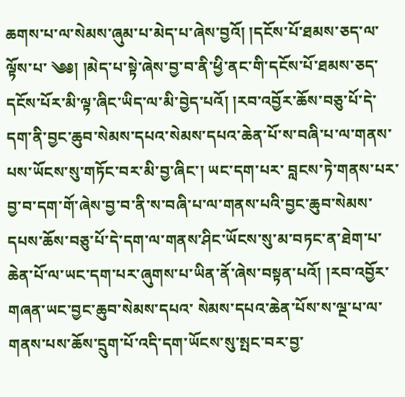ཆགས་པ་ལ་སེམས་ཞུམ་པ་མེད་པ་ཞེས་བྱའོ། །དངོས་པོ་ཐམས་ཅད་ལ་ལྟོས་པ་ ༄༅། །མེད་པ་སྟེ་ཞེས་བྱ་བ་ནི་ཕྱི་ནང་གི་དངོས་པོ་ཐམས་ཅད་དངོས་པོར་མི་ལྟ་ཞིང་ཡིད་ལ་མི་བྱེད་པའོ། །རབ་འབྱོར་ཆོས་བཅུ་པོ་དེ་དག་ནི་བྱང་ཆུབ་སེམས་དཔའ་སེམས་དཔའ་ཆེན་པོ་ས་བཞི་པ་ལ་གནས་པས་ཡོངས་སུ་གཏོང་བར་མི་བྱ་ཞིང་། ཡང་དག་པར་ བླངས་ཏེ་གནས་པར་བྱ་བ་དག་གོ་ཞེས་བྱ་བ་ནི་ས་བཞི་པ་ལ་གནས་པའི་བྱང་ཆུབ་སེམས་དཔས་ཆོས་བཅུ་པོ་དེ་དག་ལ་གནས་ཤིང་ཡོངས་སུ་མ་བཏང་ན་ཐེག་པ་ཆེན་པོ་ལ་ཡང་དག་པར་ཞུགས་པ་ཡིན་ནོ་ཞེས་བསྟན་པའོ། །རབ་འབྱོར་གཞན་ཡང་བྱང་ཆུབ་སེམས་དཔའ་ སེམས་དཔའ་ཆེན་པོས་ས་ལྔ་པ་ལ་གནས་པས་ཆོས་དྲུག་པོ་འདི་དག་ཡོངས་སུ་སྤང་བར་བྱ་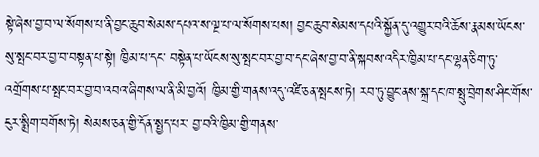སྟེ་ཞེས་བྱ་བ་ལ་སོགས་པ་ནི་བྱང་ཆུབ་སེམས་དཔའ་ས་ལྔ་པ་ལ་སོགས་པས། བྱང་ཆུབ་སེམས་དཔའི་སྐྱོན་དུ་འགྱུར་བའི་ཆོས་རྣམས་ཡོངས་སུ་སྤང་བར་བྱ་བ་བསྟན་པ་སྟེ། ཁྱིམ་པ་དང་ བསྟེན་པ་ཡོངས་སུ་སྤང་བར་བྱ་བ་དང་ཞེས་བྱ་བ་ནི་སྐབས་འདིར་ཁྱིམ་པ་དང་ལྷན་ཅིག་ཏུ་འགྲོགས་པ་སྤང་བར་བྱ་བ་འབའ་ཞིགས་ལ་ནི་མི་བྱའོ། ཁྱིམ་གྱི་གནས་འདུ་འཛི་ཅན་སྤངས་ཏེ། རབ་ཏུ་བྱུང་ནས་སྐྲ་དང་ཁ་སྤུ་བྲེགས་ཤིང་གོས་ངུར་སྨྲིག་བགོས་ཏེ། སེམས་ཅན་གྱི་དོན་སྤྱད་པར་ བྱ་བའི་ཁྱིམ་གྱི་གནས་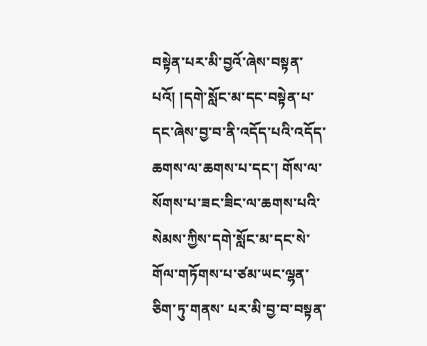བསྟེན་པར་མི་བྱའོ་ཞེས་བསྟན་པའོ། །དགེ་སློང་མ་དང་བསྟེན་པ་དང་ཞེས་བྱ་བ་ནི་འདོད་པའི་འདོད་ཆགས་ལ་ཆགས་པ་དང་། གོས་ལ་སོགས་པ་ཟང་ཟིང་ལ་ཆགས་པའི་སེམས་ཀྱིས་དགེ་སློང་མ་དང་སེ་གོལ་གཏོགས་པ་ཙམ་ཡང་ལྷན་ཅིག་ཏུ་གནས་ པར་མི་བྱ་བ་བསྟན་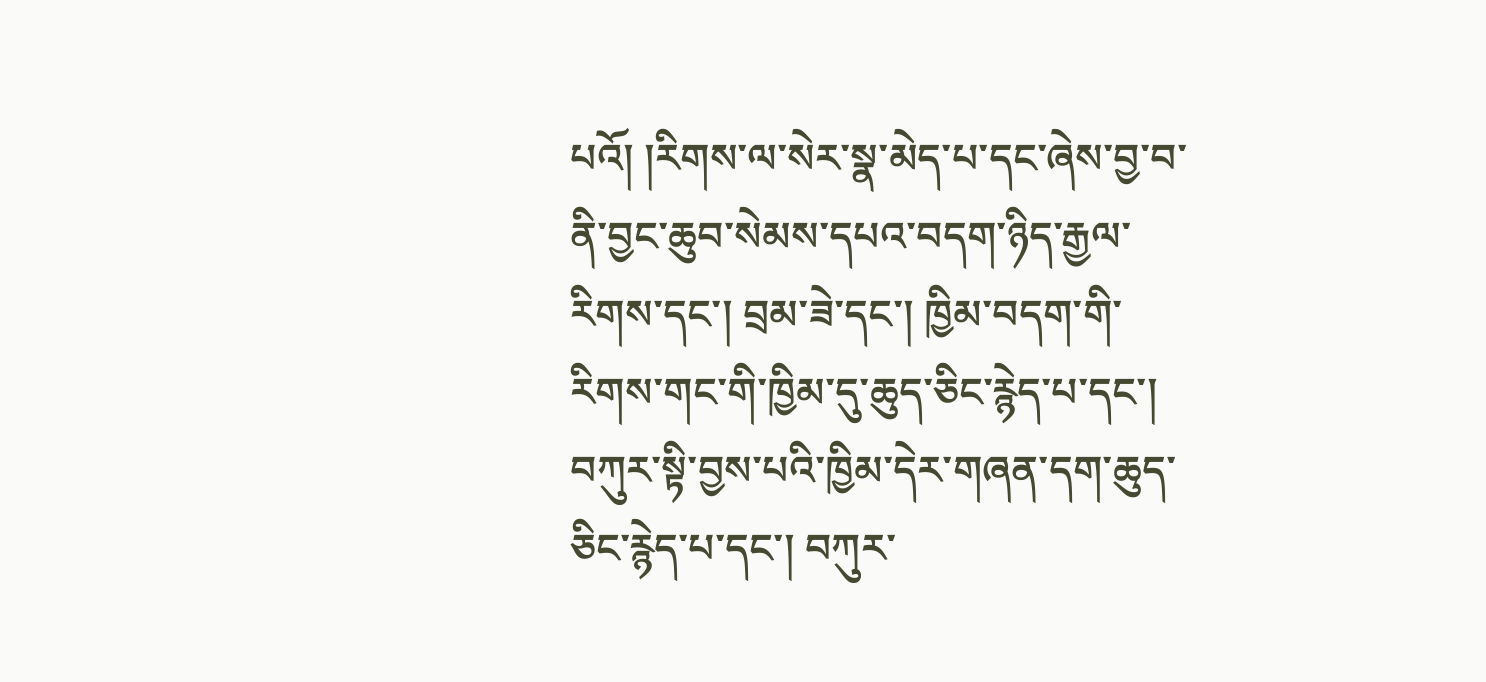པའོ། །རིགས་ལ་སེར་སྣ་མེད་པ་དང་ཞེས་བྱ་བ་ནི་བྱང་ཆུབ་སེམས་དཔའ་བདག་ཉིད་རྒྱལ་རིགས་དང་། བྲམ་ཟེ་དང་། ཁྱིམ་བདག་གི་རིགས་གང་གི་ཁྱིམ་དུ་ཆུད་ཅིང་རྙེད་པ་དང་། བཀུར་སྟི་བྱས་པའི་ཁྱིམ་དེར་གཞན་དག་ཆུད་ཅིང་རྙེད་པ་དང་། བཀུར་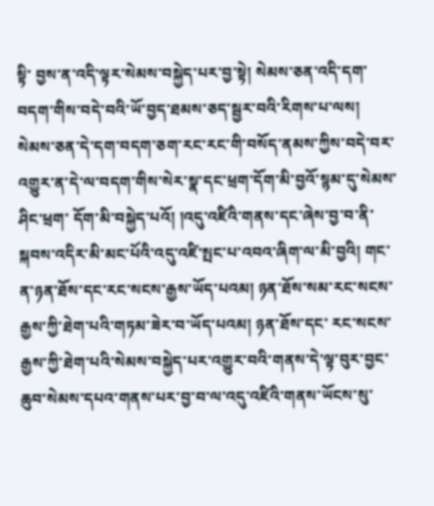སྟི་ བྱས་ན་འདི་ལྟར་སེམས་བསྐྱེད་པར་བྱ་སྟེ། སེམས་ཅན་འདི་དག་བདག་གིས་བདེ་བའི་ཡོ་བྱད་ཐམས་ཅད་སྦྱར་བའི་རིགས་པ་ལས། སེམས་ཅན་དེ་དག་བདག་ཅག་རང་རང་གི་བསོད་ནམས་ཀྱིས་བདེ་བར་འགྱུར་ན་དེ་ལ་བདག་གིས་སེར་སྣ་དང་ཕྲག་དོག་མི་བྱའོ་སྙམ་དུ་སེམས་ཤིང་ཕྲག་ དོག་མི་བསྐྱེད་པའོ། །འདུ་འཛིའི་གནས་དང་ཞེས་བྱ་བ་ནི་སྐབས་འདིར་མི་མང་པོའི་འདུ་འཛི་སྤང་པ་འབའ་ཞིག་ལ་མི་བྱའི། གང་ན་ཉན་ཐོས་དང་རང་སངས་རྒྱས་ཡོད་པའམ། ཉན་ཐོས་སམ་རང་སངས་རྒྱས་ཀྱི་ཐེག་པའི་གཏམ་ཟེར་བ་ཡོད་པའམ། ཉན་ཐོས་དང་ རང་སངས་རྒྱས་ཀྱི་ཐེག་པའི་སེམས་བསྐྱེད་པར་འགྱུར་བའི་གནས་དེ་ལྟ་བུར་བྱང་ཆུབ་སེམས་དཔའ་གནས་པར་བྱ་བ་ལ་འདུ་འཛིའི་གནས་ཡོངས་སུ་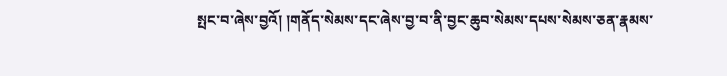སྤང་བ་ཞེས་བྱའོ། །གནོད་སེམས་དང་ཞེས་བྱ་བ་ནི་བྱང་ཆུབ་སེམས་དཔས་སེམས་ཅན་རྣམས་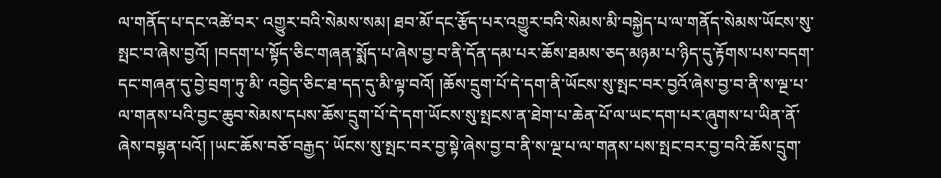ལ་གནོད་པ་དང་འཚེ་བར་ འགྱུར་བའི་སེམས་སམ། ཐབ་མོ་དང་རྩོད་པར་འགྱུར་བའི་སེམས་མི་བསྐྱེད་པ་ལ་གནོད་སེམས་ཡོངས་སུ་སྤང་བ་ཞེས་བྱའོ། །བདག་པ་སྟོད་ཅིང་གཞན་སྨོད་པ་ཞེས་བྱ་བ་ནི་དོན་དམ་པར་ཆོས་ཐམས་ཅད་མཉམ་པ་ཉིད་དུ་རྟོགས་པས་བདག་དང་གཞན་དུ་བྱེ་བྲག་ཏུ་མི་ འབྱེད་ཅིང་ཐ་དད་དུ་མི་ལྟ་བའོ། །ཆོས་དྲུག་པོ་དེ་དག་ནི་ཡོངས་སུ་སྤང་བར་བྱའོ་ཞེས་བྱ་བ་ནི་ས་ལྔ་པ་ལ་གནས་པའི་བྱང་ཆུབ་སེམས་དཔས་ཆོས་དྲུག་པོ་དེ་དག་ཡོངས་སུ་སྤངས་ན་ཐེག་པ་ཆེན་པོ་ལ་ཡང་དག་པར་ཞུགས་པ་ཡིན་ནོ་ཞེས་བསྟན་པའོ། །ཡང་ཆོས་བཅོ་བརྒྱད་ ཡོངས་སུ་སྤང་བར་བྱ་སྟེ་ཞེས་བྱ་བ་ནི་ས་ལྔ་པ་ལ་གནས་པས་སྤང་བར་བྱ་བའི་ཆོས་དྲུག་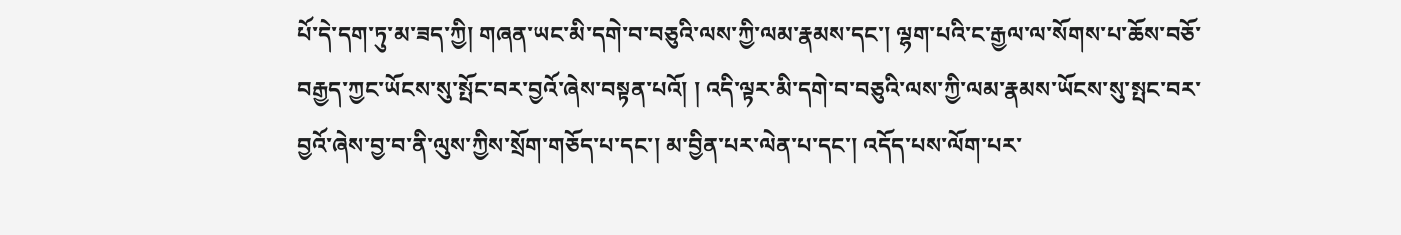པོ་དེ་དག་ཏུ་མ་ཟད་ཀྱི། གཞན་ཡང་མི་དགེ་བ་བཅུའི་ལས་ཀྱི་ལམ་རྣམས་དང་། ལྷག་པའི་ང་རྒྱལ་ལ་སོགས་པ་ཆོས་བཅོ་བརྒྱད་ཀྱང་ཡོངས་སུ་སྤོང་བར་བྱའོ་ཞེས་བསྟན་པའོ། ། འདི་ལྟར་མི་དགེ་བ་བཅུའི་ལས་ཀྱི་ལམ་རྣམས་ཡོངས་སུ་སྤང་བར་བྱའོ་ཞེས་བྱ་བ་ནི་ལུས་ཀྱིས་སྲོག་གཅོད་པ་དང་། མ་བྱིན་པར་ལེན་པ་དང་། འདོད་པས་ལོག་པར་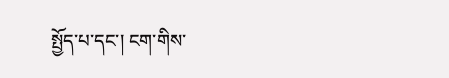སྤྱོད་པ་དང་། ངག་གིས་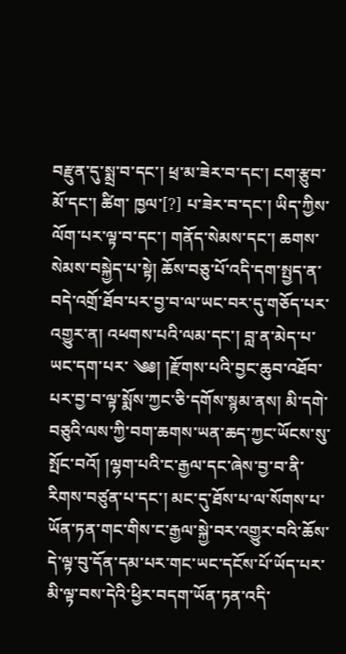བརྫུན་དུ་སྨྲ་བ་དང་། ཕྲ་མ་ཟེར་བ་དང་། ངག་རྩུབ་མོ་དང་། ཚིག་ ཁྱལ་[?] པ་ཟེར་བ་དང་། ཡིད་ཀྱིས་ལོག་པར་ལྟ་བ་དང་། གནོད་སེམས་དང་། ཆགས་སེམས་བསྐྱེད་པ་སྟེ། ཆོས་བཅུ་པོ་འདི་དག་སྤྱད་ན་བདེ་འགྲོ་ཐོབ་པར་བྱ་བ་ལ་ཡང་བར་དུ་གཅོད་པར་འགྱུར་ན། འཕགས་པའི་ལམ་དང་། བླ་ན་མེད་པ་ཡང་དག་པར་ ༄༅། །རྫོགས་པའི་བྱང་ཆུབ་འཐོབ་པར་བྱ་བ་ལྟ་སྨོས་ཀྱང་ཅི་དགོས་སྙམ་ནས། མི་དགེ་བཅུའི་ལས་ཀྱི་བག་ཆགས་ཡན་ཆད་ཀྱང་ཡོངས་སུ་སྤོང་བའོ། །ལྷག་པའི་ང་རྒྱལ་དང་ཞེས་བྱ་བ་ནི་རིགས་བཙུན་པ་དང་། མང་དུ་ཐོས་པ་ལ་སོགས་པ་ ཡོན་ཏན་གང་གིས་ང་རྒྱལ་སྐྱེ་བར་འགྱུར་བའི་ཆོས་དེ་ལྟ་བུ་དོན་དམ་པར་གང་ཡང་དངོས་པོ་ཡོད་པར་མི་ལྟ་བས་དེའི་ཕྱིར་བདག་ཡོན་ཏན་འདི་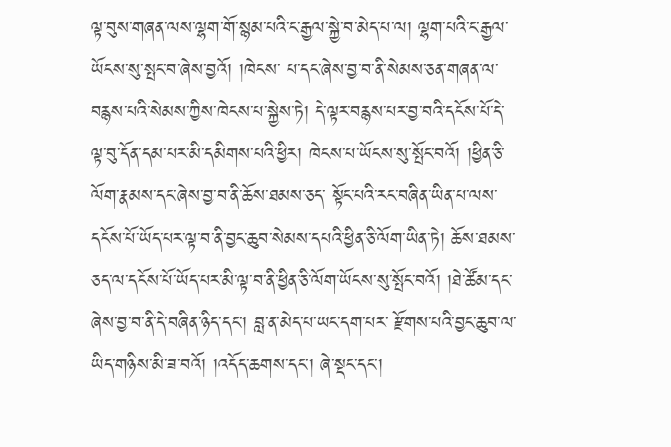ལྟ་བུས་གཞན་ལས་ལྷག་གོ་སྙམ་པའི་ང་རྒྱལ་སྐྱེ་བ་མེད་པ་ལ། ལྷག་པའི་ང་རྒྱལ་ཡོངས་སུ་སྤང་བ་ཞེས་བྱའོ། །ཁེངས་ པ་དང་ཞེས་བྱ་བ་ནི་སེམས་ཅན་གཞན་ལ་བརྙས་པའི་སེམས་ཀྱིས་ཁེངས་པ་སྐྱེས་ཏེ། དེ་ལྟར་བརྙས་པར་བྱ་བའི་དངོས་པོ་དེ་ལྟ་བུ་དོན་དམ་པར་མི་དམིགས་པའི་ཕྱིར། ཁེངས་པ་ཡོངས་སུ་སྤོང་བའོ། །ཕྱིན་ཅི་ལོག་རྣམས་དང་ཞེས་བྱ་བ་ནི་ཆོས་ཐམས་ཅད་ སྟོང་པའི་རང་བཞིན་ཡིན་པ་ལས་དངོས་པོ་ཡོད་པར་ལྟ་བ་ནི་བྱང་ཆུབ་སེམས་དཔའི་ཕྱིན་ཅི་ལོག་ཡིན་ཏེ། ཆོས་ཐམས་ཅད་ལ་དངོས་པོ་ཡོད་པར་མི་ལྟ་བ་ནི་ཕྱིན་ཅི་ལོག་ཡོངས་སུ་སྤོང་བའོ། །ཐེ་ཚོམ་དང་ཞེས་བྱ་བ་ནི་དེ་བཞིན་ཉིད་དང་། བླ་ན་མེད་པ་ཡང་དག་པར་ རྫོགས་པའི་བྱང་ཆུབ་ལ་ཡིད་གཉིས་མི་ཟ་བའོ། །འདོད་ཆགས་དང་། ཞེ་སྡང་དང་།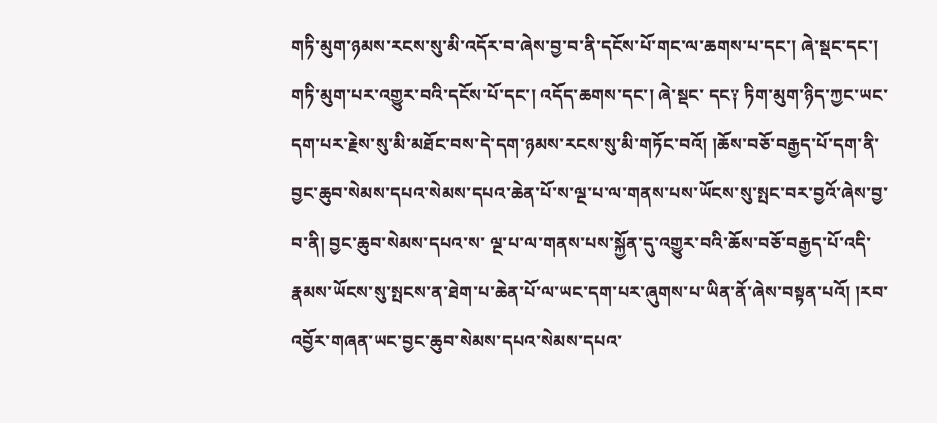གཏི་མུག་ཉམས་རངས་སུ་མི་འདོར་བ་ཞེས་བྱ་བ་ནི་དངོས་པོ་གང་ལ་ཆགས་པ་དང་། ཞེ་སྡང་དང་། གཏི་མུག་པར་འགྱུར་བའི་དངོས་པོ་དང་། འདོད་ཆགས་དང་། ཞེ་སྡང་ དང༑ ཏིག་མུག་ཉིད་ཀྱང་ཡང་དག་པར་རྗེས་སུ་མི་མཐོང་བས་དེ་དག་ཉམས་རངས་སུ་མི་གཏོང་བའོ། །ཆོས་བཅོ་བརྒྱད་པོ་དག་ནི་བྱང་ཆུབ་སེམས་དཔའ་སེམས་དཔའ་ཆེན་པོ་ས་ལྔ་པ་ལ་གནས་པས་ཡོངས་སུ་སྤང་བར་བྱའོ་ཞེས་བྱ་བ་ནི། བྱང་ཆུབ་སེམས་དཔའ་ས་ ལྔ་པ་ལ་གནས་པས་སྐྱོན་དུ་འགྱུར་བའི་ཆོས་བཅོ་བརྒྱད་པོ་འདི་རྣམས་ཡོངས་སུ་སྤངས་ན་ཐེག་པ་ཆེན་པོ་ལ་ཡང་དག་པར་ཞུགས་པ་ཡིན་ནོ་ཞེས་བསྟན་པའོ། །རབ་འབྱོར་གཞན་ཡང་བྱང་ཆུབ་སེམས་དཔའ་སེམས་དཔའ་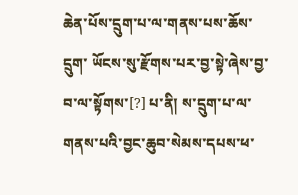ཆེན་པོས་དྲུག་པ་ལ་གནས་པས་ཆོས་དྲུག་ ཡོངས་སུ་རྫོགས་པར་བྱ་སྟེ་ཞེས་བྱ་བ་ལ་སྟོགས་[?] པ་ནི། ས་དྲུག་པ་ལ་གནས་པའི་བྱང་ཆུབ་སེམས་དཔས་ཕ་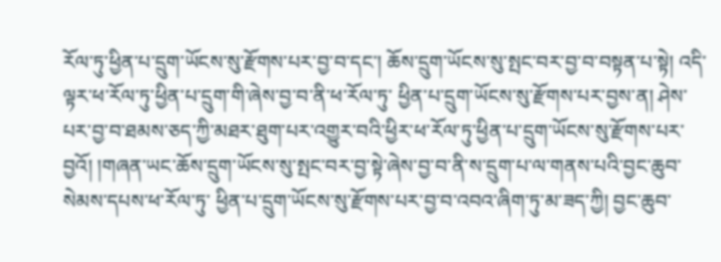རོལ་ཏུ་ཕྱིན་པ་དྲུག་ཡོངས་སུ་རྫོགས་པར་བྱ་བ་དང་། ཆོས་དྲུག་ཡོངས་སུ་སྤང་བར་བྱ་བ་བསྟན་པ་སྟེ། འདི་ལྟར་ཕ་རོལ་ཏུ་ཕྱིན་པ་དྲུག་གི་ཞེས་བྱ་བ་ནི་ཕ་རོལ་ཏུ་ ཕྱིན་པ་དྲུག་ཡོངས་སུ་རྫོགས་པར་བྱས་ན། ཤེས་པར་བྱ་བ་ཐམས་ཅད་ཀྱི་མཐར་ཐུག་པར་འགྱུར་བའི་ཕྱིར་ཕ་རོལ་ཏུ་ཕྱིན་པ་དྲུག་ཡོངས་སུ་རྫོགས་པར་བྱའོ། །གཞན་ཡང་ཆོས་དྲུག་ཡོངས་སུ་སྤང་བར་བྱ་སྟེ་ཞེས་བྱ་བ་ནི་ས་དྲུག་པ་ལ་གནས་པའི་བྱང་ཆུབ་སེམས་དཔས་ཕ་རོལ་ཏུ་ ཕྱིན་པ་དྲུག་ཡོངས་སུ་རྫོགས་པར་བྱ་བ་འབའ་ཞིག་ཏུ་མ་ཟད་ཀྱི། བྱང་ཆུབ་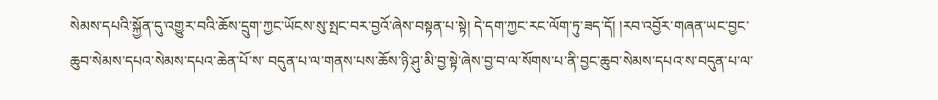སེམས་དཔའི་སྐྱོན་དུ་འགྱུར་བའི་ཆོས་དྲུག་ཀྱང་ཡོངས་སུ་སྤང་བར་བྱའོ་ཞེས་བསྟན་པ་སྟེ། དེ་དག་ཀྱང་རང་ལོག་ཏུ་ཟད་དོ། །རབ་འབྱོར་གཞན་ཡང་བྱང་ཆུབ་སེམས་དཔའ་སེམས་དཔའ་ཆེན་པོ་ས་ བདུན་པ་ལ་གནས་པས་ཆོས་ཉི་ཤུ་མི་བྱ་སྟེ་ཞེས་བྱ་བ་ལ་སོགས་པ་ནི་བྱང་ཆུབ་སེམས་དཔའ་ས་བདུན་པ་ལ་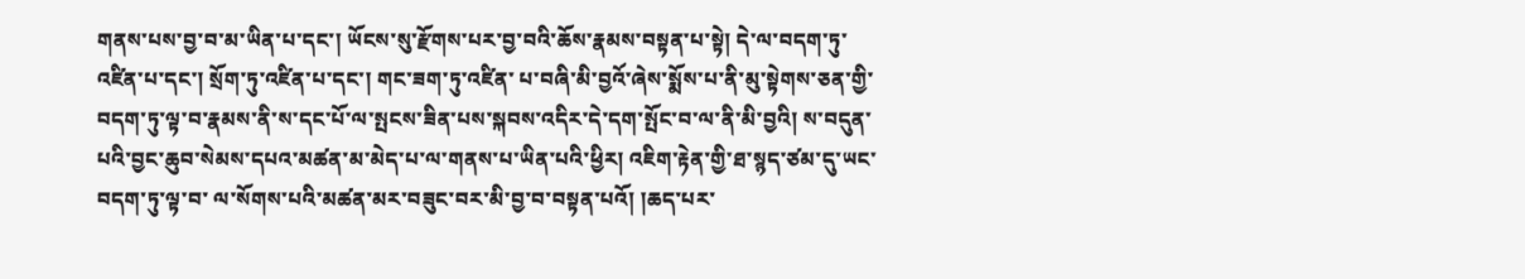གནས་པས་བྱ་བ་མ་ཡིན་པ་དང་། ཡོངས་སུ་རྫོགས་པར་བྱ་བའི་ཆོས་རྣམས་བསྟན་པ་སྟེ། དེ་ལ་བདག་ཏུ་འཛིན་པ་དང་། སྲོག་ཏུ་འཛིན་པ་དང་། གང་ཟག་ཏུ་འཛིན་ པ་བཞི་མི་བྱའོ་ཞེས་སྨོས་པ་ནི་མུ་སྟེགས་ཅན་གྱི་བདག་ཏུ་ལྟ་བ་རྣམས་ནི་ས་དང་པོ་ལ་སྤངས་ཟིན་པས་སྐབས་འདིར་དེ་དག་སྤོང་བ་ལ་ནི་མི་བྱའི། ས་བདུན་པའི་བྱང་ཆུབ་སེམས་དཔའ་མཚན་མ་མེད་པ་ལ་གནས་པ་ཡིན་པའི་ཕྱིར། འཇིག་རྟེན་གྱི་ཐ་སྙད་ཙམ་དུ་ཡང་བདག་ཏུ་ལྟ་བ་ ལ་སོགས་པའི་མཚན་མར་བཟུང་བར་མི་བྱ་བ་བསྟན་པའོ། །ཆད་པར་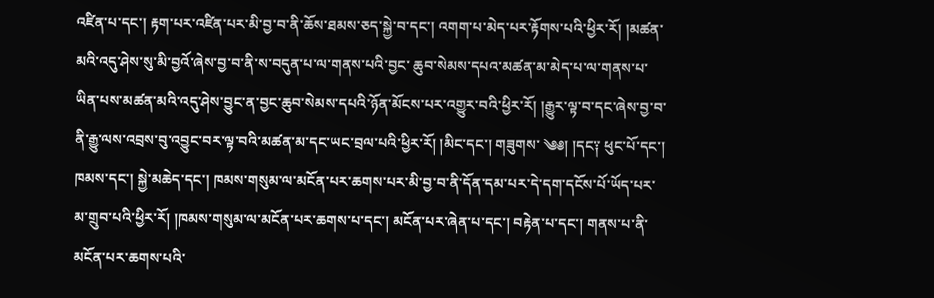འཛིན་པ་དང་། རྟག་པར་འཛིན་པར་མི་བྱ་བ་ནི་ཆོས་ཐམས་ཅད་སྐྱེ་བ་དང་། འགག་པ་མེད་པར་རྟོགས་པའི་ཕྱིར་རོ། །མཚན་མའི་འདུ་ཤེས་སུ་མི་བྱའོ་ཞེས་བྱ་བ་ནི་ས་བདུན་པ་ལ་གནས་པའི་བྱང་ ཆུབ་སེམས་དཔའ་མཚན་མ་མེད་པ་ལ་གནས་པ་ཡིན་པས་མཚན་མའི་འདུ་ཤེས་བྱུང་ན་བྱང་ཆུབ་སེམས་དཔའི་ཉོན་མོངས་པར་འགྱུར་བའི་ཕྱིར་རོ། །རྒྱུར་ལྟ་བ་དང་ཞེས་བྱ་བ་ནི་རྒྱུ་ལས་འབྲས་བུ་འབྱུང་བར་ལྟ་བའི་མཚན་མ་དང་ཡང་བྲལ་པའི་ཕྱིར་རོ། །མིང་དང་། གཟུགས་ ༄༅། །དང༑ ཕུང་པོ་དང་། ཁམས་དང་། སྐྱེ་མཆེད་དང་། ཁམས་གསུམ་ལ་མངོན་པར་ཆགས་པར་མི་བྱ་བ་ནི་དོན་དམ་པར་དེ་དག་དངོས་པོ་ཡོད་པར་མ་གྲུབ་པའི་ཕྱིར་རོ། །ཁམས་གསུམ་ལ་མངོན་པར་ཆགས་པ་དང་། མངོན་པར་ཞེན་པ་དང་། བརྟེན་པ་དང་། གནས་པ་ནི་མངོན་པར་ཆགས་པའི་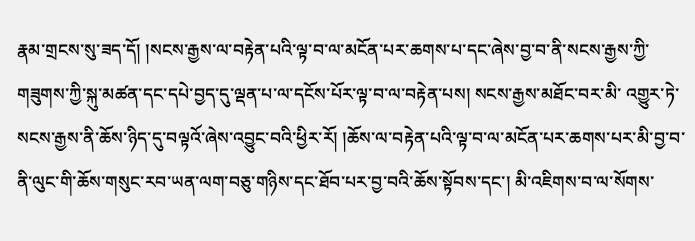རྣམ་གྲངས་སུ་ཟད་དོ། །སངས་རྒྱས་ལ་བརྟེན་པའི་ལྟ་བ་ལ་མངོན་པར་ཆགས་པ་དང་ཞེས་བྱ་བ་ནི་སངས་རྒྱས་ཀྱི་གཟུགས་ཀྱི་སྐུ་མཚན་དང་དཔེ་བྱད་དུ་ལྡན་པ་ལ་དངོས་པོར་ལྟ་བ་ལ་བརྟེན་པས། སངས་རྒྱས་མཐོང་བར་མི་ འགྱུར་ཏེ་སངས་རྒྱས་ནི་ཆོས་ཉིད་དུ་བལྟའོ་ཞེས་འབྱུང་བའི་ཕྱིར་རོ། །ཆོས་ལ་བརྟེན་པའི་ལྟ་བ་ལ་མངོན་པར་ཆགས་པར་མི་བྱ་བ་ནི་ལུང་གི་ཆོས་གསུང་རབ་ཡན་ལག་བཅུ་གཉིས་དང་ཐོབ་པར་བྱ་བའི་ཆོས་སྟོབས་དང་། མི་འཇིགས་བ་ལ་སོགས་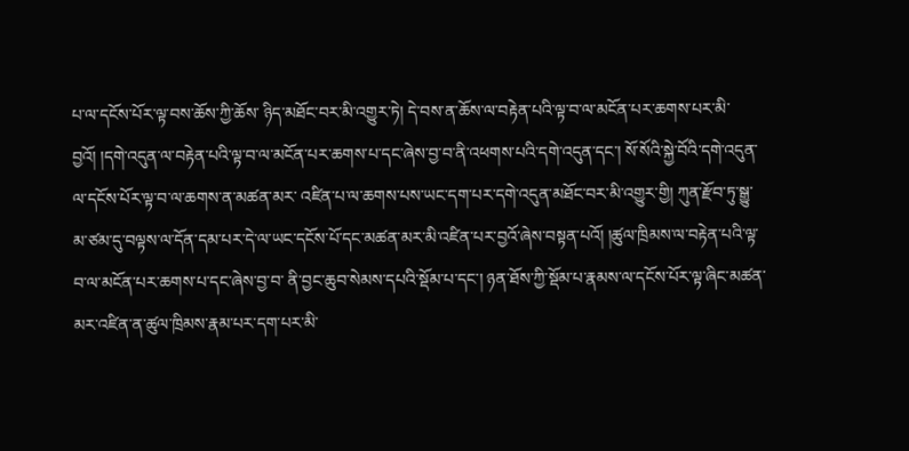པ་ལ་དངོས་པོར་ལྟ་བས་ཆོས་ཀྱི་ཆོས་ ཉིད་མཐོང་བར་མི་འགྱུར་ཏེ། དེ་བས་ན་ཆོས་ལ་བརྟེན་པའི་ལྟ་བ་ལ་མངོན་པར་ཆགས་པར་མི་བྱའོ། །དགེ་འདུན་ལ་བརྟེན་པའི་ལྟ་བ་ལ་མངོན་པར་ཆགས་པ་དང་ཞེས་བྱ་བ་ནི་འཕགས་པའི་དགེ་འདུན་དང་། སོ་སོའི་སྐྱེ་བོའི་དགེ་འདུན་ལ་དངོས་པོར་ལྟ་བ་ལ་ཆགས་ན་མཚན་མར་ འཛིན་པ་ལ་ཆགས་པས་ཡང་དག་པར་དགེ་འདུན་མཐོང་བར་མི་འགྱུར་གྱི། ཀུན་རྫོབ་ཏུ་སྒྱུ་མ་ཙམ་དུ་བལྟས་ལ་དོན་དམ་པར་དེ་ལ་ཡང་དངོས་པོ་དང་མཚན་མར་མི་འཛིན་པར་བྱའོ་ཞེས་བསྟན་པའོ། །ཚུལ་ཁྲིམས་ལ་བརྟེན་པའི་ལྟ་བ་ལ་མངོན་པར་ཆགས་པ་དང་ཞེས་བྱ་བ་ ནི་བྱང་ཆུབ་སེམས་དཔའི་སྡོམ་པ་དང་། ཉན་ཐོས་ཀྱི་སྡོམ་པ་རྣམས་ལ་དངོས་པོར་ལྟ་ཞིང་མཚན་མར་འཛིན་ན་ཚུལ་ཁྲིམས་རྣམ་པར་དག་པར་མི་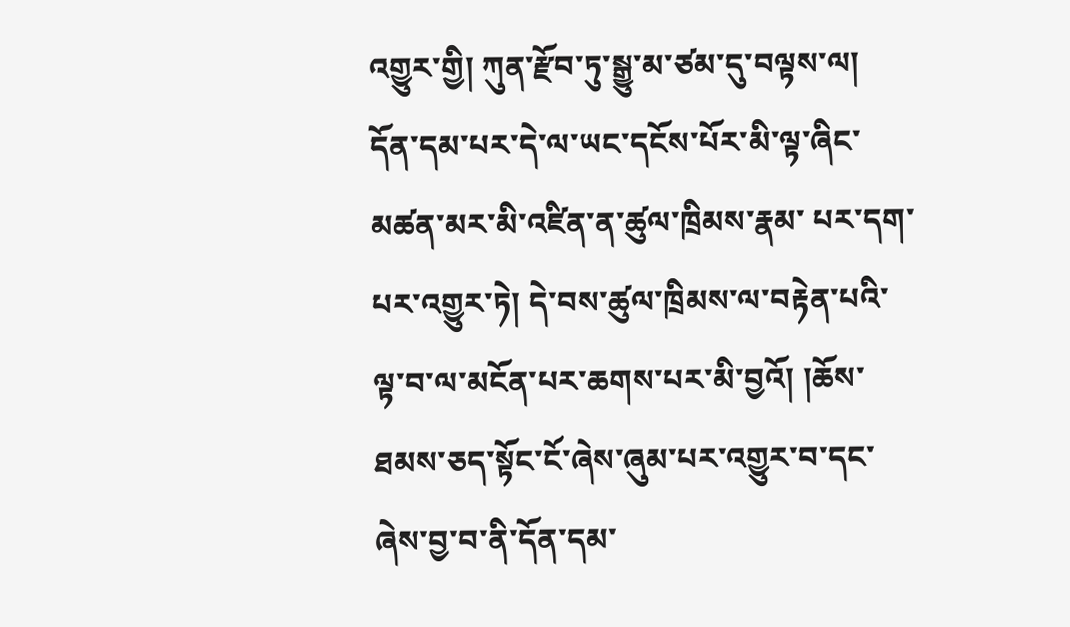འགྱུར་གྱི། ཀུན་རྫོབ་ཏུ་སྒྱུ་མ་ཙམ་དུ་བལྟས་ལ། དོན་དམ་པར་དེ་ལ་ཡང་དངོས་པོར་མི་ལྟ་ཞིང་མཚན་མར་མི་འཛིན་ན་ཚུལ་ཁྲིམས་རྣམ་ པར་དག་པར་འགྱུར་ཏེ། དེ་བས་ཚུལ་ཁྲིམས་ལ་བརྟེན་པའི་ལྟ་བ་ལ་མངོན་པར་ཆགས་པར་མི་བྱའོ། །ཆོས་ཐམས་ཅད་སྟོང་ངོ་ཞེས་ཞུམ་པར་འགྱུར་བ་དང་ཞེས་བྱ་བ་ནི་དོན་དམ་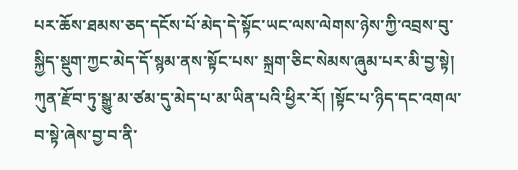པར་ཆོས་ཐམས་ཅད་དངོས་པོ་མེད་དེ་སྟོང་ཡང་ལས་ལེགས་ཉེས་ཀྱི་འབྲས་བུ་སྐྱིད་སྡུག་ཀྱང་མེད་དོ་སྙམ་ནས་སྟོང་པས་ སྐྲག་ཅིང་སེམས་ཞུམ་པར་མི་བྱ་སྟེ། ཀུན་རྫོབ་ཏུ་སྒྱུ་མ་ཙམ་དུ་མེད་པ་མ་ཡིན་པའི་ཕྱིར་རོ། །སྟོང་པ་ཉིད་དང་འགལ་བ་སྟེ་ཞེས་བྱ་བ་ནི་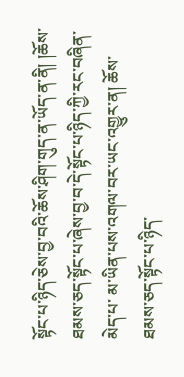སྟོང་པ་ཉིད་ཅེས་བྱ་བའི་ཆོས་ཤིག་གུད་ན་ཡོད་ན་ནི། །ཆོས་ཐམས་ཅད་སྟོང་པ་ཞེས་བྱ་བ་དེ་སྟོང་པ་ཉིད་ཀྱི་རང་བཞིན་མེད་པ་ མ་ཡིན་པས་འགལ་བར་ཡང་འགྱུར་ན། ཆོས་ཐམས་ཅད་སྟོང་པ་ཉིད་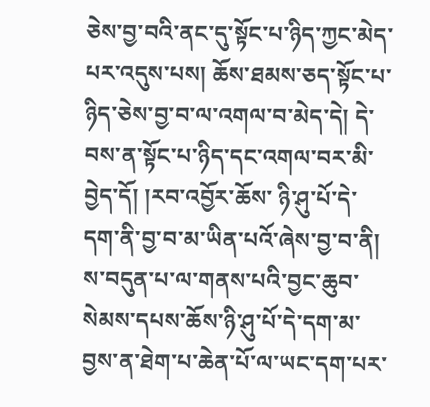ཅེས་བྱ་བའི་ནང་དུ་སྟོང་པ་ཉིད་ཀྱང་མེད་པར་འདུས་པས། ཆོས་ཐམས་ཅད་སྟོང་པ་ཉིད་ཅེས་བྱ་བ་ལ་འགལ་བ་མེད་དེ། དེ་བས་ན་སྟོང་པ་ཉིད་དང་འགལ་བར་མི་བྱེད་དོ། །རབ་འབྱོར་ཆོས་ ཉི་ཤུ་པོ་དེ་དག་ནི་བྱ་བ་མ་ཡིན་པའོ་ཞེས་བྱ་བ་ནི། ས་བདུན་པ་ལ་གནས་པའི་བྱང་ཆུབ་སེམས་དཔས་ཆོས་ཉི་ཤུ་པོ་དེ་དག་མ་བྱས་ན་ཐེག་པ་ཆེན་པོ་ལ་ཡང་དག་པར་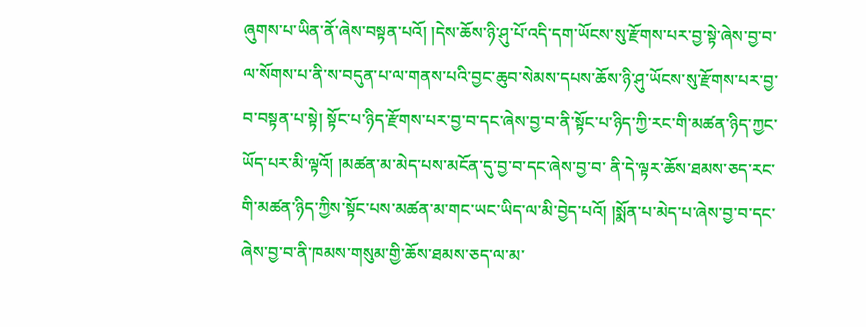ཞུགས་པ་ཡིན་ནོ་ཞེས་བསྟན་པའོ། །དེས་ཆོས་ཉི་ཤུ་པོ་འདི་དག་ཡོངས་སུ་རྫོགས་པར་བྱ་སྟེ་ཞེས་བྱ་བ་ ལ་སོགས་པ་ནི་ས་བདུན་པ་ལ་གནས་པའི་བྱང་ཆུབ་སེམས་དཔས་ཆོས་ཉི་ཤུ་ཡོངས་སུ་རྫོགས་པར་བྱ་བ་བསྟན་པ་སྟེ། སྟོང་པ་ཉིད་རྫོགས་པར་བྱ་བ་དང་ཞེས་བྱ་བ་ནི་སྟོང་པ་ཉིད་ཀྱི་རང་གི་མཚན་ཉིད་ཀྱང་ཡོད་པར་མི་ལྟའོ། །མཚན་མ་མེད་པས་མངོན་དུ་བྱ་བ་དང་ཞེས་བྱ་བ་ ནི་དེ་ལྟར་ཆོས་ཐམས་ཅད་རང་གི་མཚན་ཉིད་ཀྱིས་སྟོང་པས་མཚན་མ་གང་ཡང་ཡིད་ལ་མི་བྱེད་པའོ། །སྨོན་པ་མེད་པ་ཞེས་བྱ་བ་དང་ཞེས་བྱ་བ་ནི་ཁམས་གསུམ་གྱི་ཆོས་ཐམས་ཅད་ལ་མ་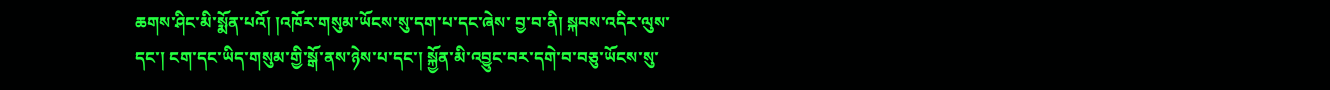ཆགས་ཤིང་མི་སྨོན་པའོ། །འཁོར་གསུམ་ཡོངས་སུ་དག་པ་དང་ཞེས་ བྱ་བ་ནི། སྐབས་འདིར་ལུས་དང་། ངག་དང་ཡིད་གསུམ་གྱི་སྒོ་ནས་ཉེས་པ་དང་། སྐྱོན་མི་འབྱུང་བར་དགེ་བ་བཅུ་ཡོངས་སུ་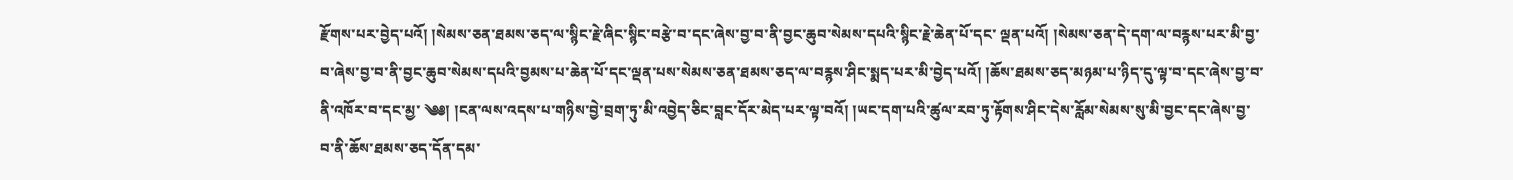རྫོགས་པར་བྱེད་པའོ། །སེམས་ཅན་ཐམས་ཅད་ལ་སྙིང་རྗེ་ཞིང་སྙིང་བརྩེ་བ་དང་ཞེས་བྱ་བ་ནི་བྱང་ཆུབ་སེམས་དཔའི་སྙིང་རྗེ་ཆེན་པོ་དང་ ལྡན་པའོ། །སེམས་ཅན་དེ་དག་ལ་བརྙས་པར་མི་བྱ་བ་ཞེས་བྱ་བ་ནི་བྱང་ཆུབ་སེམས་དཔའི་བྱམས་པ་ཆེན་པོ་དང་ལྡན་པས་སེམས་ཅན་ཐམས་ཅད་ལ་བརྙས་ཤིང་སྨད་པར་མི་བྱེད་པའོ། །ཆོས་ཐམས་ཅད་མཉམ་པ་ཉིད་དུ་ལྟ་བ་དང་ཞེས་བྱ་བ་ནི་འཁོར་བ་དང་མྱ་ ༄༅། །ངན་ལས་འདས་པ་གཉིས་བྱེ་བྲག་ཏུ་མི་འབྱེད་ཅིང་བླང་དོར་མེད་པར་ལྟ་བའོ། །ཡང་དག་པའི་ཚུལ་རབ་ཏུ་རྟོགས་ཤིང་དེས་རློམ་སེམས་སུ་མི་བྱང་དང་ཞེས་བྱ་བ་ནི་ཆོས་ཐམས་ཅད་དོན་དམ་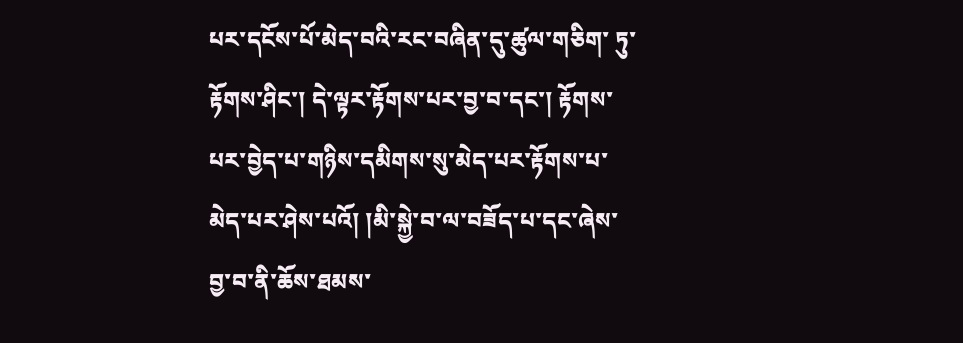པར་དངོས་པོ་མེད་བའི་རང་བཞིན་དུ་ཚུལ་གཅིག་ ཏུ་རྟོགས་ཤིང་། དེ་ལྟར་རྟོགས་པར་བྱ་བ་དང་། རྟོགས་པར་བྱེད་པ་གཉིས་དམིགས་སུ་མེད་པར་རྟོགས་པ་མེད་པར་ཤེས་པའོ། །མི་སྐྱེ་བ་ལ་བཟོད་པ་དང་ཞེས་བྱ་བ་ནི་ཆོས་ཐམས་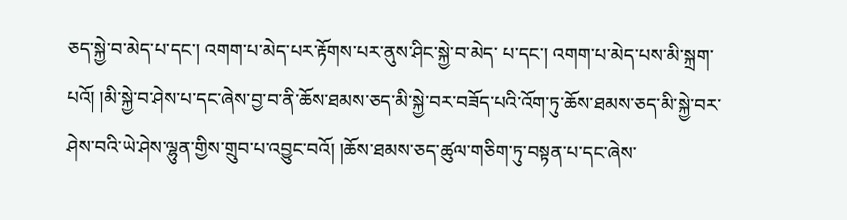ཅད་སྐྱེ་བ་མེད་པ་དང་། འགག་པ་མེད་པར་རྟོགས་པར་ནུས་ཤིང་སྐྱེ་བ་མེད་ པ་དང་། འགག་པ་མེད་པས་མི་སྐྲག་པའོ། །མི་སྐྱེ་བ་ཤེས་པ་དང་ཞེས་བྱ་བ་ནི་ཆོས་ཐམས་ཅད་མི་སྐྱེ་བར་བཟོད་པའི་འོག་ཏུ་ཆོས་ཐམས་ཅད་མི་སྐྱེ་བར་ཤེས་བའི་ཡེ་ཤེས་ལྷུན་གྱིས་གྲུབ་པ་འབྱུང་བའོ། །ཆོས་ཐམས་ཅད་ཚུལ་གཅིག་ཏུ་བསྟན་པ་དང་ཞེས་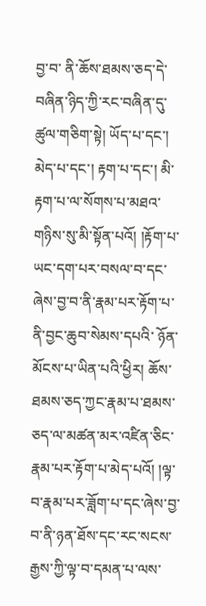བྱ་བ་ ནི་ཆོས་ཐམས་ཅད་དེ་བཞིན་ཉིད་ཀྱི་རང་བཞིན་དུ་ཚུལ་གཅིག་སྟེ། ཡོད་པ་དང་། མེད་པ་དང་། རྟག་པ་དང་། མི་རྟག་པ་ལ་སོགས་པ་མཐའ་གཉིས་སུ་མི་སྟོན་པའོ། །རྟོག་པ་ཡང་དག་པར་བསལ་བ་དང་ཞེས་བྱ་བ་ནི་རྣམ་པར་རྟོག་པ་ནི་བྱང་ཆུབ་སེམས་དཔའི་ ཉོན་མོངས་པ་ཡིན་པའི་ཕྱིར། ཆོས་ཐམས་ཅད་ཀྱང་རྣམ་པ་ཐམས་ཅད་ལ་མཚན་མར་འཛིན་ཅིང་རྣམ་པར་རྟོག་པ་མེད་པའོ། །ལྟ་བ་རྣམ་པར་ཟློག་པ་དང་ཞེས་བྱ་བ་ནི་ཉན་ཐོས་དང་རང་སངས་རྒྱས་ཀྱི་ལྟ་བ་དམན་པ་ལས་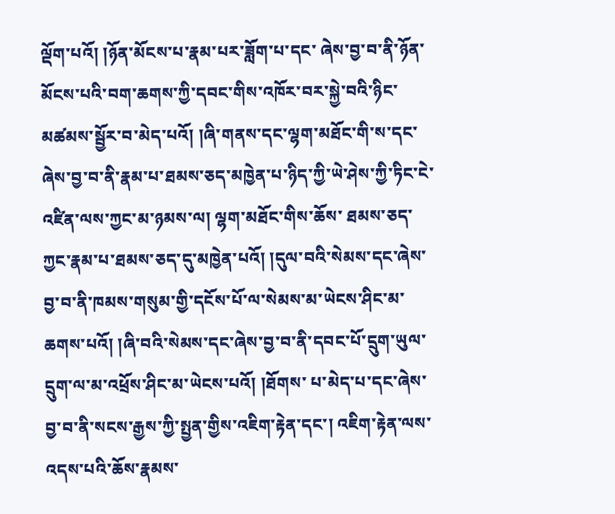ལྡོག་པའོ། །ཉོན་མོངས་པ་རྣམ་པར་ཟློག་པ་དང་ ཞེས་བྱ་བ་ནི་ཉོན་མོངས་པའི་བག་ཆགས་ཀྱི་དབང་གིས་འཁོར་བར་སྐྱེ་བའི་ཉིང་མཚམས་སྦྱོར་བ་མེད་པའོ། །ཞི་གནས་དང་ལྷག་མཐོང་གི་ས་དང་ཞེས་བྱ་བ་ནི་རྣམ་པ་ཐམས་ཅད་མཁྱེན་པ་ཉིད་ཀྱི་ཡེ་ཤེས་ཀྱི་ཏིང་ངེ་འཛིན་ལས་ཀྱང་མ་ཉམས་ལ། ལྷག་མཐོང་གིས་ཆོས་ ཐམས་ཅད་ཀྱང་རྣམ་པ་ཐམས་ཅད་དུ་མཁྱེན་པའོ། །དུལ་བའི་སེམས་དང་ཞེས་བྱ་བ་ནི་ཁམས་གསུམ་གྱི་དངོས་པོ་ལ་སེམས་མ་ཡེངས་ཤིང་མ་ཆགས་པའོ། །ཞི་བའི་སེམས་དང་ཞེས་བྱ་བ་ནི་དབང་པོ་དྲུག་ཡུལ་དྲུག་ལ་མ་འཕྲོས་ཤིང་མ་ཡེངས་པའོ། །ཐོགས་ པ་མེད་པ་དང་ཞེས་བྱ་བ་ནི་སངས་རྒྱས་ཀྱི་སྤྱན་གྱིས་འཇིག་རྟེན་དང་། འཇིག་རྟེན་ལས་འདས་པའི་ཆོས་རྣམས་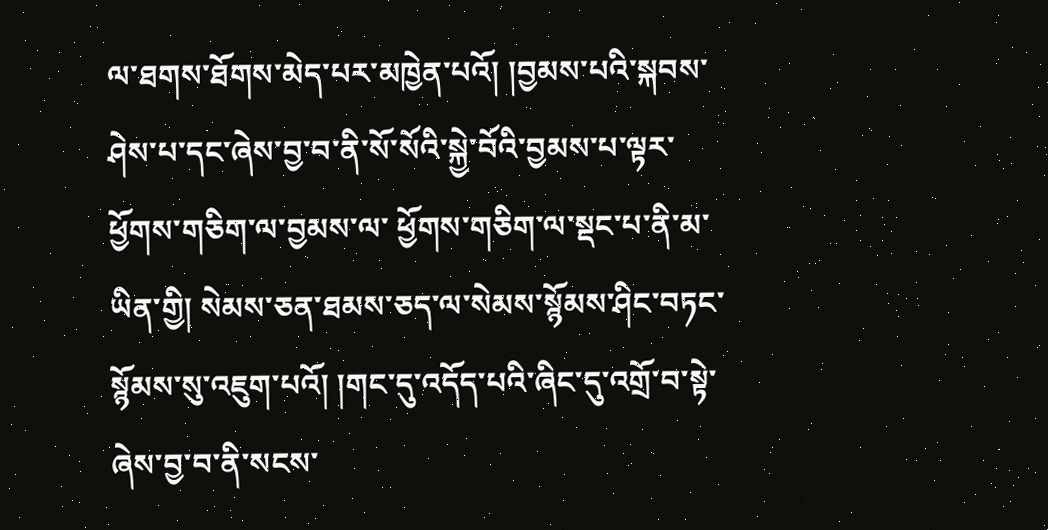ལ་ཐགས་ཐོགས་མེད་པར་མཁྱེན་པའོ། །བྱམས་པའི་སྐབས་ཤེས་པ་དང་ཞེས་བྱ་བ་ནི་སོ་སོའི་སྐྱེ་བོའི་བྱམས་པ་ལྟར་ཕྱོགས་གཅིག་ལ་བྱམས་ལ་ ཕྱོགས་གཅིག་ལ་སྡང་པ་ནི་མ་ཡིན་གྱི། སེམས་ཅན་ཐམས་ཅད་ལ་སེམས་སྙོམས་ཤིང་བཏང་སྙོམས་སུ་འཇུག་པའོ། །གང་དུ་འདོད་པའི་ཞིང་དུ་འགྲོ་བ་སྟེ་ཞེས་བྱ་བ་ནི་སངས་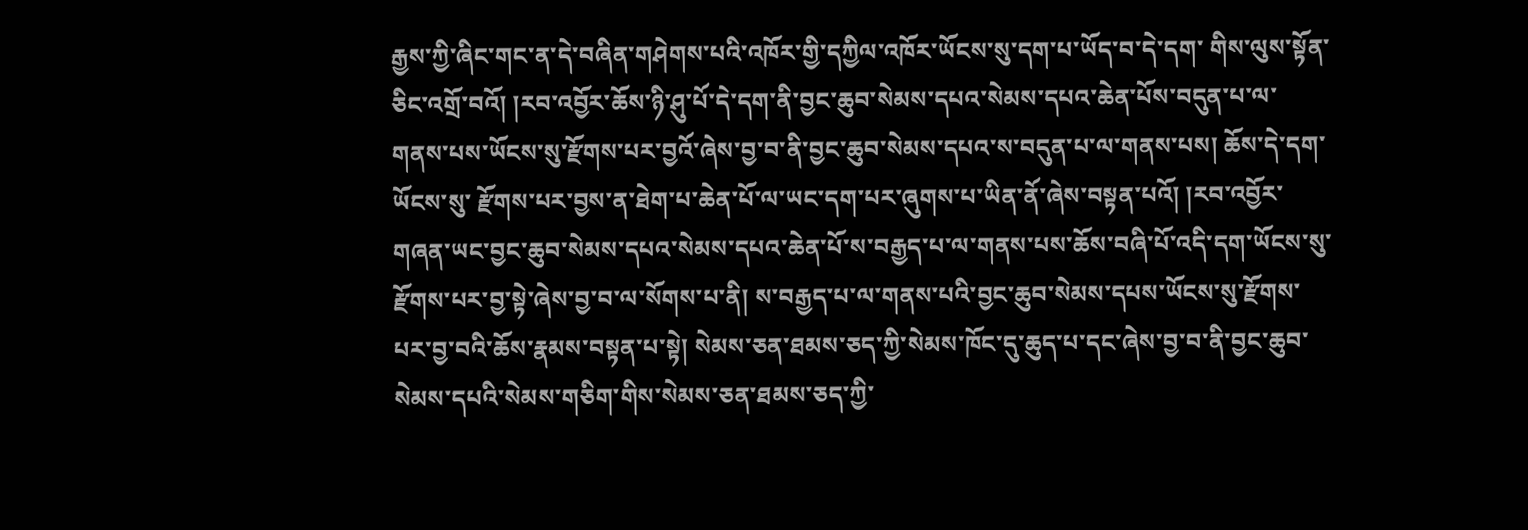རྒྱས་ཀྱི་ཞིང་གང་ན་དེ་བཞིན་གཤེགས་པའི་འཁོར་གྱི་དཀྱིལ་འཁོར་ཡོངས་སུ་དག་པ་ཡོད་བ་དེ་དག་ གིས་ལུས་སྟོན་ཅིང་འགྲོ་བའོ། །རབ་འབྱོར་ཆོས་ཉི་ཤུ་པོ་དེ་དག་ནི་བྱང་ཆུབ་སེམས་དཔའ་སེམས་དཔའ་ཆེན་པོས་བདུན་པ་ལ་གནས་པས་ཡོངས་སུ་རྫོགས་པར་བྱའོ་ཞེས་བྱ་བ་ནི་བྱང་ཆུབ་སེམས་དཔའ་ས་བདུན་པ་ལ་གནས་པས། ཆོས་དེ་དག་ཡོངས་སུ་ རྫོགས་པར་བྱས་ན་ཐེག་པ་ཆེན་པོ་ལ་ཡང་དག་པར་ཞུགས་པ་ཡིན་ནོ་ཞེས་བསྟན་པའོ། །རབ་འབྱོར་གཞན་ཡང་བྱང་ཆུབ་སེམས་དཔའ་སེམས་དཔའ་ཆེན་པོ་ས་བརྒྱད་པ་ལ་གནས་པས་ཆོས་བཞི་པོ་འདི་དག་ཡོངས་སུ་རྫོགས་པར་བྱ་སྟེ་ཞེས་བྱ་བ་ལ་སོགས་པ་ནི། ས་བརྒྱད་པ་ལ་གནས་པའི་བྱང་ཆུབ་སེམས་དཔས་ཡོངས་སུ་རྫོགས་པར་བྱ་བའི་ཆོས་རྣམས་བསྟན་པ་སྟེ། སེམས་ཅན་ཐམས་ཅད་ཀྱི་སེམས་ཁོང་དུ་ཆུད་པ་དང་ཞེས་བྱ་བ་ནི་བྱང་ཆུབ་སེམས་དཔའི་སེམས་གཅིག་གིས་སེམས་ཅན་ཐམས་ཅད་ཀྱི་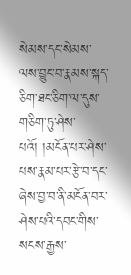སེམས་དང་སེམས་ ལས་བྱུང་བ་རྣམས་སྐད་ཅིག་ཐང་ཅིག་ལ་དུས་གཅིག་ཏུ་ཤེས་པའོ། །མངོན་པར་ཤེས་པས་རྣམ་པར་རྩེ་བ་དང་ཞེས་བྱ་བ་ནི་མངོན་བར་ཤེས་པའི་དབང་གིས་སངས་རྒྱས་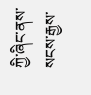ཀྱི་ཞིང་ནས་སངས་རྒྱས་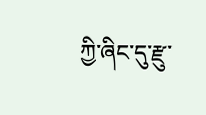ཀྱི་ཞིང་དུ་རྫུ་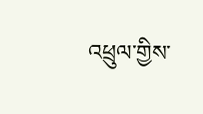འཕྲུལ་གྱིས་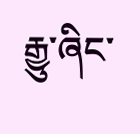རྒྱུ་ཞིང་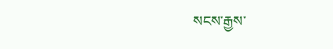སངས་རྒྱས་